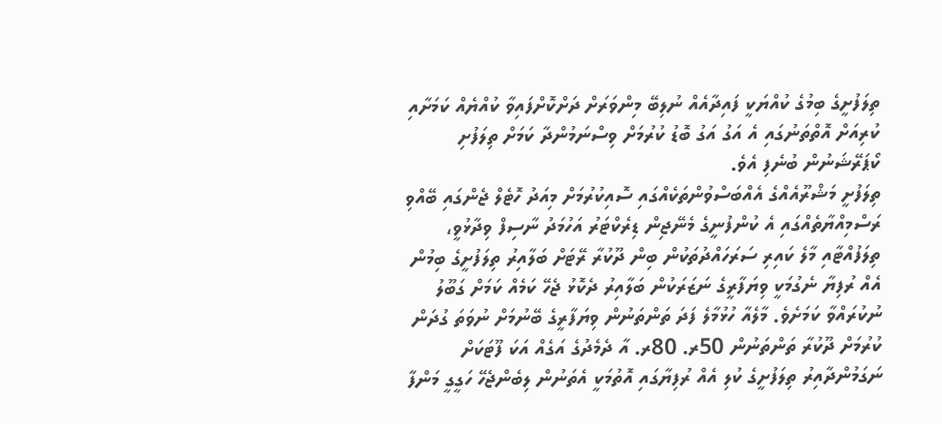ތިލަފުށީގެ ބިމުގެ ކުއްޔަކީ ފައިދާއެއް ނުލިބޭ މިންވަރަށް ދަށްކޮށްފައިވާ ކުއްޔެއް ކަމަށާއި ކުރިއަށް އޮތްތަނުގައި އެ އަގު އަގު ބޮޑު ކުރުމަށް ވިސްނަމުންދާ ކަމަށް ތިލަފުށި ކޯޕަރޭޝަނުން ބުނެފި އެވެ.
ތިލަފުށީ މަޝްރޫއެއްގެ އެއްބަސްވުންތަކެއްގައި ސޮއިކުރުމަށް މިއަދު ހޮޓެލް ޖެންގައި ބޭއްވި ރަސްމިއްޔާތެއްގައި އެ ކުންފުނީގެ މެނޭޖިން ޑިރެކްޓަރު އަހުމަދު ނާސިފް ވިދާޅުވީ، ތިލަފުއްޓާއި މާލެ ކައިރި ސަރަހައްދުތަކުން ބިން ދޫކުރާ ރޭޓަށް ބަލާއިރު ތިލަފުށީގެ ބިމުން އެއް ރުފިޔާ ނެގުމަކީ ވިޔަފާރީގެ ނަޒަރަކުން ބަލާއިރު ދެކޮޅު ޖެހޭ ކަމެއް ކަމަށް ގަބޫލު ނުކުރައްވާ ކަމަށެވެ. މާލެއާ ހުޅުމާލެ ފަދަ ތަންތަނުން ވިޔަފާރީގެ ބޭނުމަށް ނުވަތަ ގުދަން ކުރުމަށް ދޫކުރާ ތަންތަނުން 50ރ. 80ރ. އާ ދެމެދުގެ އަގެއް އަކަ ފޫޓަކަށް ނަގަމުންދާއިރު ތިލަފުށީގެ ކުލި އެއް ރުފިޔާގައި އޮތުމަކީ އެތަނުން ލިބެންޖެހޭ ހަގީގީ މަންފާ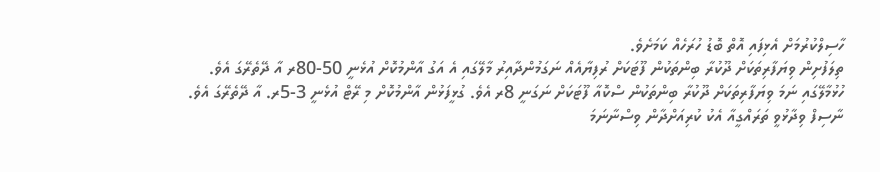ހާސިލްކުރުމަށް އެޅިފައި އޮތް ބޮޑު ހުރަހެއް ކަމަށެވެ.
ތިލަފުށިން ވިޔަފާރިތަކަށް ދޫކުރާ ބިންތަކުން ފޫޓަކަށް ރުފިޔާއެއް ނަގަމުންދާއިރު މާލޭގައި އެ އަގު އާންމުކޮށް އުޅެނީ 50-80ރ އާ ދޭތެރޭގަ އެވެ. ހުޅުމާލޭގައި ނަމަ ވިޔަފާރިތަކަށް ދޫކުރާ ބިންތަކުން ސްކޮއާ ފޫޓަކަށް ނަގަނީ 8ރ އެވެ. ގުޅީފަޅުން އާންމުކޮށް މި ރޭޓް އުޅެނީ 3-5ރ. އާ ދޭތެރޭގަ އެވެ.
ނާސިފް ވިދާޅުވީ ތަރައްގީއާ އެކު ކުރިއަށްދާން ވިސްނާނަމަ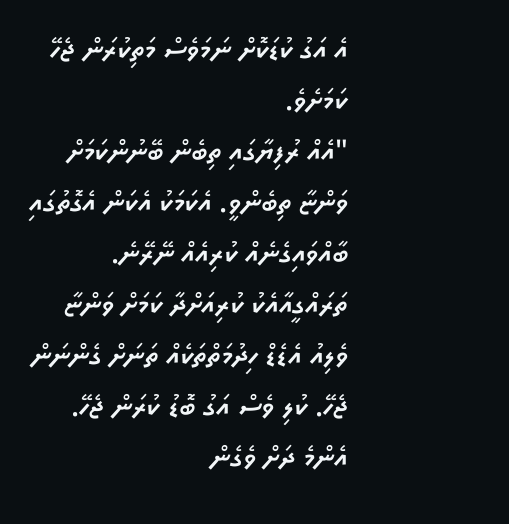އެ އަގު ކުޑަކޮށް ނަމަވެސް މަތިކުރަން ޖެހޭ ކަމަށެވެ.
"އެއް ރުފިޔާގައި ތިބެން ބޭނުންކަމަށް ވަންޏާ ތިބެންވީ. އެކަމަކު އެކަން އެގޮތުގައި ބާއްވައިގެނެއް ކުރިއެއް ނޭރޭނެ. ތަރައްގީއާއެކު ކުރިއަށްދާ ކަމަށް ވަންޏާ ވެލިއު އެޑެޑް ހިދުމަތްތަކެއް ތަނަށް ގެންނަން ޖެހޭ. ކުލި ވެސް އަގު ބޮޑު ކުރަން ޖެހޭ. އެންމެ ދަށް ވެގެން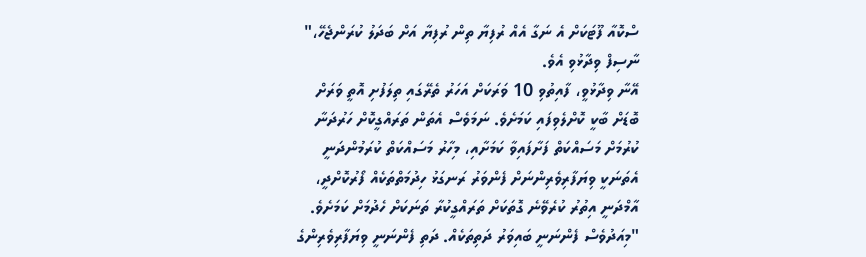ސްކޮއާ ފޫޓަކަށް އެ ނަގާ އެއް ރުފިޔާ ތިން ރުފިޔާ އަށް ބަދަލު ކުރަންޖެހޭ،" ނާސިފް ވިދާޅުވި އެވެ.
އޭނާ ވިދާޅުވީ، ފާއިތުވި 10 ވަރަކަށް އަހަރު ތެރޭގައި ތިލަފުށި އޮތީ ވަރަށް ބޮޑަށް ބާކީ ކޮށްލެވިފައި ކަމަށެވެ. ނަމަވެސް އެތަން ތަރައްގީކޮށް ހަރުދަނާ ކުރުމަށް މަސައްކަތް ފަށާފައިވާ ކަމަށާއި، މިހާރު މަސައްކަތް ކުރަމުންދަނީ އެތަނަކީ ވިޔަފާރިވެރިންނަށް ފެންވަރު ރަނގަޅު ހިދުމަތްތަކެއް ފޯރުކޮށްދީ، އާމްދަނީ އިތުރު ކުރެވޭނެ ގޮތަކަށް ތަރައްގީކުރާ ތަނަކަށް ހެދުމަށް ކަމަށެވެ.
"މިއަދުވެސް ފެންނަނީ ބައިވަރު ދަތިތަކެއް. ދަތި ފެންނަނީ ވިޔަފާރިވެރިންގެ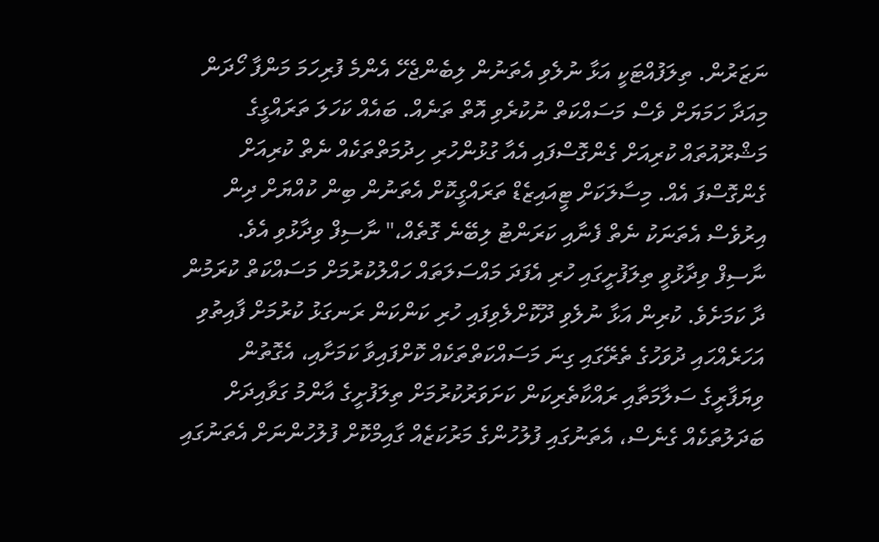ނަޒަރުން. ތިލަފުއްޓަކީ އަޅާ ނުލެވި އެތަނުން ލިބެންޖެހޭ އެންމެ ފުރިހަމަ މަންފާ ހޯދަން މިއަދާ ހަމަޔަށް ވެސް މަސައްކަތް ނުކުރެވި އޮތް ތަނެއް. ބައެއް ކަހަލަ ތަރައްގީގެ މަޝްރޫއުތައް ކުރިއަށް ގެންގޮސްފައި އެއާ ގުޅުންހުރި ހިދުމަތްތަކެއް ނެތް ކުރިއަށް ގެންގޮސްފަ އެއް. މިސާލަކަށް ޓީއައިޒެޑް ތަރައްގީކޮށް އެތަނުން ބިން ކުއްޔަށް ދިން އިރުވެސް އެތަނަކު ނެތް ފެނާއި ކަރަންޓު ލިބޭނެ ގޮތެއް،" ނާސިފް ވިދާޅުވި އެވެ.
ނާސިފް ވިދާޅުވީ ތިލަފުށީގައި ހުރި އެފަދަ މައްސަލަތައް ހައްލުކުރުމަށް މަސައްކަތް ކުރަމުން ދާ ކަމަށެވެ. ކުރިން އަޅާ ނުލެވި ދޫކޮށްލެވިފައި ހުރި ކަންކަން ރަނގަޅު ކުރުމަށް ފާއިތުވި އަހަރެއްހައި ދުވަހުގެ ތެރޭގައި ގިނަ މަސައްކަތްތަކެއް ކޮށްފައިވާ ކަމަށާއި، އެގޮތުން ވިޔަފާރީގެ ސަލާމަތާއި ރައްކާތެރިކަން ކަށަވަރުކުރުމަށް ތިލަފުށީގެ އާންމު ގަވާއިދަށް ބަދަލުތަކެއް ގެނެސް، އެތަނުގައި ފުލުހުންގެ މަރުކަޒެއް ގާއިމްކޮށް ފުލުހުންނަށް އެތަނުގައި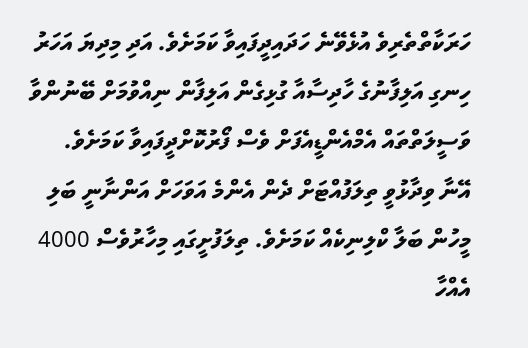ހަރަކާތްތެރިވެ އުޅެވޭނެ ހަދައިދީފައިވާ ކަމަށެވެ. އަދި މިދިޔަ އަހަރު ހިނގި އަލިފާނުގެ ހާދިސާއާ ގުޅިގެން އަލިފާން ނިއްވުމަށް ބޭނުންވާ ވަސީލަތްތައް އެމްއެންޑީއެފަށް ވެސް ފޯރުކޮށްދީފައިވާ ކަމަށެވެ.
އޭނާ ވިދާޅުވީ ތިލަފުއްޓަށް ދެން އެންމެ އަވަހަށް އަންނާނީ ބަލި މީހުން ބަލާ ކްލިނިކެއް ކަމަށެވެ. ތިލަފުށީގައި މިހާރުވެސް 4000 އެއްހާ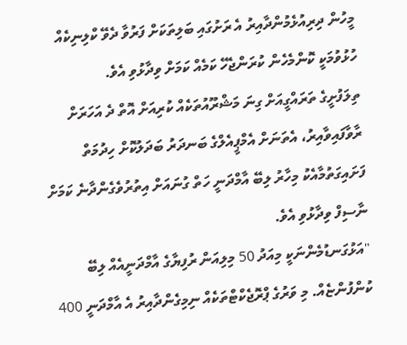މީހުން ދިރިއުޅެމުންދާއިރު އެ ރަށުގައި ބަލިތަކަށް ފަރުވާ ދެވޭ ކްލިނިކެއް ހުޅުވުމަކީ ކޮންމެހެން ކުރަންޖެހޭ ކަމެއް ކަމަށް ވިދާޅުވި އެވެ.
ތިލަފުށީގެ ތަރައްގީއަށް ގިނަ މަޝްރޫއުތަކެއް ކުރިއަށް އޮތް ދެ އަހަރަށް ރާވާފައިވާއިރު، އެތަނަށް އެމްޕީއެލްގެ ބަނދަރު ބަދަލުކޮށް ހިދުމަތް ފަށައިގަތުމާއެކު މިހާރު ލިބޭ އާމްދަނީ ހަތް ގުނައަށް އިތުރުވެގެންދާނެ ކަމަށް ނާސިފް ވިދާޅުވި އެވެ.
"އަޅުގަނޑުމެންނަކީ މިއަދު 50 މިލިއަން ރުފިޔާގެ އާމްދަނީއެއް ލިބޭ ކުންފުންޏެއް. މި ވަރުގެ ޕްރޮޖެކްޓްތަކެއް ނިމިގެންދާއިރު އެ އާމްދަނީ 400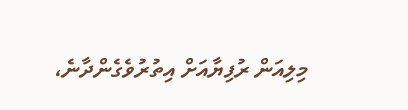މިލިއަން ރުފިޔާއަށް އިތުރުވެގެންދާނެ،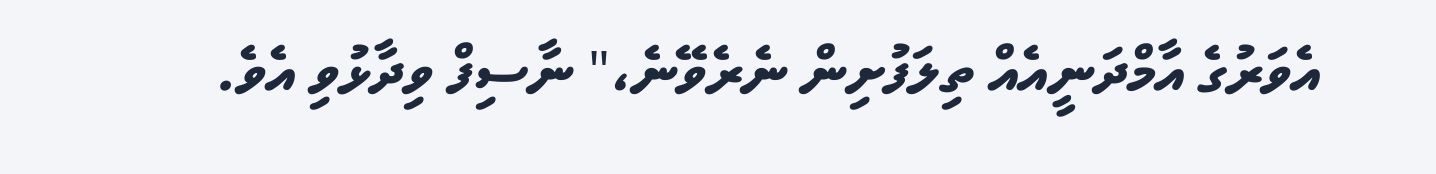އެވަރުގެ އާމްދަނީއެއް ތިލަފުށިން ނެރެވޭނެ،" ނާސިފް ވިދާޅުވި އެވެ.